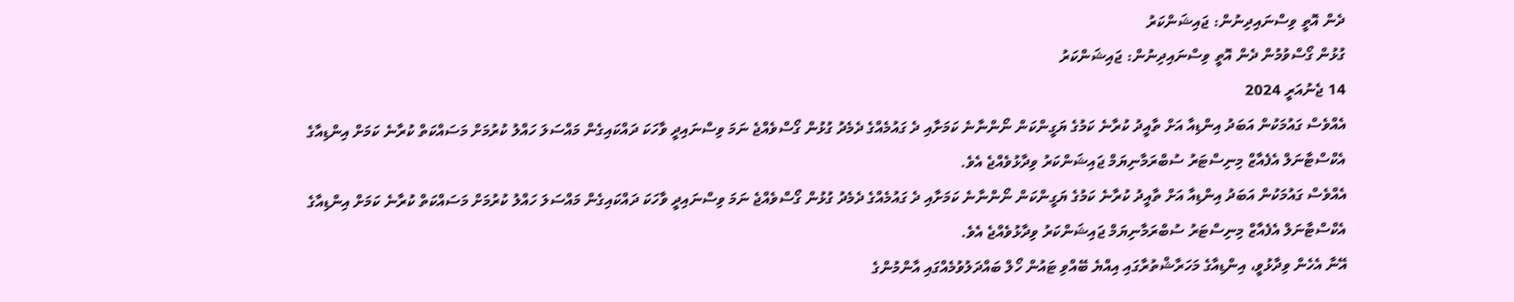ދެން އޮތީ ވިސްނައިދިނުން: ޖައިޝަންކަރު
ގުޅުން ގޯސްވުމުން ދެން އޮތީ ވިސްނައިދިނުން: ޖައިޝަންކަރު
14 ޖެނުއަރީ 2024
އެއްވެސް ގައުމަކުން އަބަދު އިންޑިއާ އަށް ތާއީދު ކުރާނެ ކަމުގެ ޔަގީންކަން ނޯންނާނެ ކަމަށާއި ދެ ގައުމެއްގެ ދެމެދު ގުޅުން ގޯސްވެއްޖެ ނަމަ ވިސްނައިދީ ވާހަކަ ދައްކައިގެން މައްސަލަ ހައްލު ކުރުމަށް މަސައްކަތް ކުރާނެ ކަމަށް އިންޑިއާގެ އެކްސްޓާނަލް އެފެއާޒް މިނިސްޓަރު ސުބްރަމާނިޔަމް ޖައިޝަންކަރު ވިދާޅުވެއްޖެ އެވެ.
އެއްވެސް ގައުމަކުން އަބަދު އިންޑިއާ އަށް ތާއީދު ކުރާނެ ކަމުގެ ޔަގީންކަން ނޯންނާނެ ކަމަށާއި ދެ ގައުމެއްގެ ދެމެދު ގުޅުން ގޯސްވެއްޖެ ނަމަ ވިސްނައިދީ ވާހަކަ ދައްކައިގެން މައްސަލަ ހައްލު ކުރުމަށް މަސައްކަތް ކުރާނެ ކަމަށް އިންޑިއާގެ އެކްސްޓާނަލް އެފެއާޒް މިނިސްޓަރު ސުބްރަމާނިޔަމް ޖައިޝަންކަރު ވިދާޅުވެއްޖެ އެވެ.
އޭނާ އެހެން ވިދާޅުވީ، އިންޑިއާގެ މަހަރާޝްތުރާގައި އިއްޔެ ބޭއްވި ޓައުން ހޯލް ބައްދަލުވުމެއްގައި އާންމުންގެ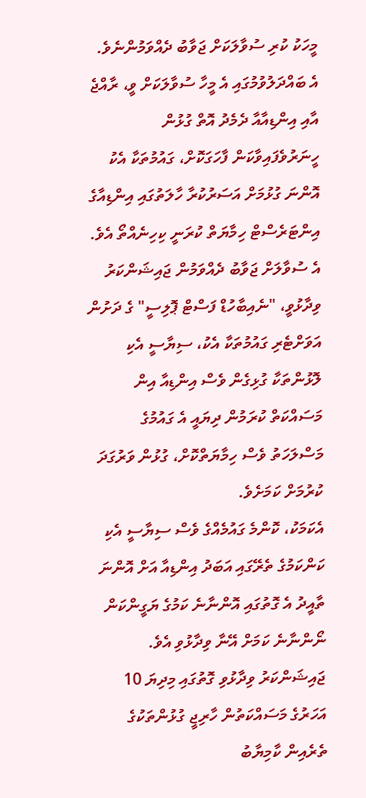މީހަކު ކުރި ސުވާލަކަށް ޖަވާބު ދެއްވަމުންނެވެ.
އެ ބައްދަލުވުމުގައި އެ މީހާ ސުވާލަކަށް ވީ، ރާއްޖެ އާއި އިންޑިއާއާ ދެމެދު އޮތް ގުޅުން ހީނަރުވެފައިވާކަން ފާހަގަކޮށް، ގައުމުތަކާ އެކު އޮންނަ ގުޅުމަށް އަސަރުކުރާ ހާލަތުގައި އިންޑިއާގެ އިންޓަރެސްޓް ހިމާޔަތް ކުރަނީ ކިހިނެއްތޯ އެވެ.
އެ ސުވާލަށް ޖަވާބު ދެއްވަމުން ޖައިޝަންކަރު ވިދާޅުވީ، "ނެއިބާހުޑް ފަސްޓް ޕޮލިސީ" ގެ ދަށުން އަވަށްޓެރި ގައުމުތަކާ އެކު، ސިޔާސީ އެކި ލޮޅުންތަކާ ގުޅިގެން ވެސް އިންޑިއާ އިން މަސައްކަތް ކުރަމުން ދިޔައީ އެ ގައުމުގެ މަސްލަހަތު ވެސް ހިމާޔަތްކޮށް، ގުޅުން ވަރުގަދަ ކުރުމަށް ކަމަށެވެ.
އެކަމަކު، ކޮންމެ ގައުމެއްގެ ވެސް ސިޔާސީ އެކި ކަންކަމުގެ ތެރޭގައި އަބަދު އިންޑިއާ އަށް އޮންނަ ތާއީދު އެ ގޮތުގައި އޮންނާނެ ކަމުގެ ޔަގީންކަން ނޯންނާނެ ކަމަށް އޭނާ ވިދާޅުވި އެވެ.
ޖައިޝަންކަރު ވިދާޅުވި ގޮތުގައި މިދިޔަ 10 އަހަރުގެ މަސައްކަތުން ހާރިޖީ ގުޅުންތަކުގެ ތެރެއިން ކާމިޔާބު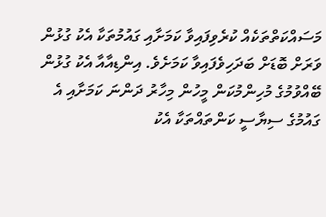މަސައްކަތްތަކެއް ކުރެވިފައިވާ ކަމަށާއި ގައުމުތަކާ އެކު ގުޅުން ވަރަށް ބޮޑަށް ބަދަހިވެފައިވާ ކަމަށެވެ. އިންޑިއާއާ އެކު ގުޅުން ބޭއްވުމުގެ މުހިންމުކަން މީހުން މިހާރު ދަންނަ ކަމަށާއި އެ ގައުމުގެ ސިޔާސީ ކަންތައްތަކާ އެކު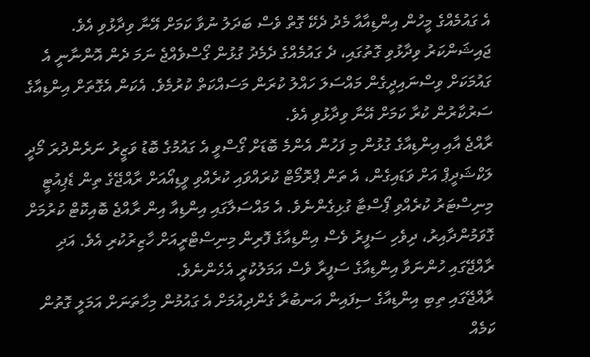އެ ގައުމެއްގެ މީހުން އިންޑިއާއާ މެދު ދެކޭ ގޮތް ވެސް ބަދަލު ނުވާ ކަމަށް އޭނާ ވިދާޅުވި އެވެ.
ޖައިޝަންކަރު ވިދާޅުވި ގޮތުގައި، ދެ ގައުމެއްގެ ދެމެދު ގުޅުން ގޯސްވެއްޖެ ނަމަ ދެން އޮންނާނީ އެ ގައުމަކަށް ވިސްނައިދީގެން މައްސަލަ ހައްލު ކުރަން މަސައްކަތް ކުރުމެވެ. އެކަން އެގޮތަށް އިންޑިއާގެ ސަރުކާރުން ކުރާ ކަމަށް އޭނާ ވިދާޅުވި އެވެ.
ރާއްޖެ އާއި އިންޑިއާގެ ގުޅުން މި ފަހުން އެންމެ ބޮޑަށް ގޯސްވީ އެ ގައުމުގެ ބޮޑު ވަޒީރު ނަރެންދުރަ މޯދީ ލަކްޝަދީޕް އަށް ވަޑައިގެން، އެ ތަން ޕްރޮމޯޓް ކުރައްވައި ކުރެއްވި ވީޑިއޯއަށް ރާއްޖޭގެ ތިން ޑެޕިއުޓީ މިނިސްޓަރު ކުރެއްވި ޕޯސްޓާ ގުޅިގެންނެވެ. އެ މައްސަލާގައި އިންޑިއާ އިން ރާއްޖެ ބޮއިކޮޓް ކުރުމަށް ގޮވަމުންދާއިރު، ދިވެހި ސަފީރު ވެސް އިންޑިއާގެ ފޮރިން މިނިސްޓްރީއަށް ހާޒިރުކުރި އެވެ. އަދި ރާއްޖޭގައި ހުންނަވާ އިންޑިއާގެ ސަފީރާ ވެސް އަމަލުކުރީ އެހެންނެވެ.
ރާއްޖޭގައި ތިބި އިންޑިއާގެ ސިފައިން އަނބުރާ ގެންދިއުމަށް އެ ގައުމުން މިހާތަނަށް އަމަލީ ގޮތުން ކަމެއް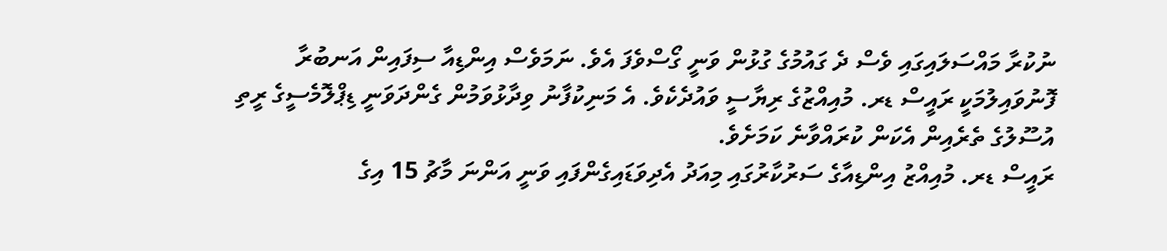ނުކުރާ މައްސަލައިގައި ވެސް ދެ ގައުމުގެ ގުޅުން ވަނީ ގޯސްވެފަ އެވެ. ނަމަވެސް އިންޑިއާ ސިފައިން އަނބުރާ ފޮނުވައިލުމަކީ ރައީސް ޑރ. މުއިއްޒުގެ ރިޔާސީ ވައުދެކެވެ. އެ މަނިކުފާނު ވިދާޅުވަމުން ގެންދަވަނީ ޑިޕްލޮމެސީގެ ރީތި އުސޫލުގެ ތެރެއިން އެކަން ކުރައްވާނެ ކަމަށެވެ.
ރައީސް ޑރ. މުއިއްޒު އިންޑިއާގެ ސަރުކާރުގައި މިއަދު އެދިވަޑައިގެންފައި ވަނީ އަންނަ މާޗު 15 އިގެ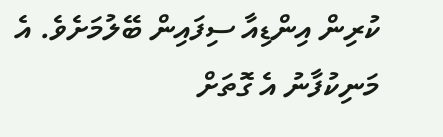ކުރިން އިންޑިއާ ސިފައިން ބޭލުމަށެވެ. އެ މަނިކުފާނު އެ ގޮތަށް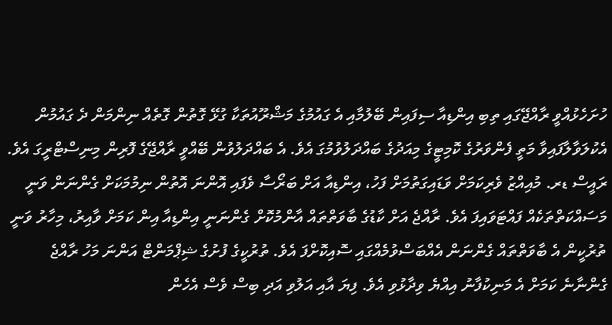ހުށަހެޅުއްވީ ރާއްޖޭގައި ތިބި އިންޑިއާ ސިފައިން ބޭލުމާއި އެ ގައުމުގެ މަޝްރޫއުތަކާ ގުޅޭ ގޮތުން ގޮތެއް ނިންމަން ދެ ގައުމުން އެކުލަވާލާފައިވާ މަތީ ފެންވަރުގެ ކޮމިޓީގެ މިއަދުގެ ބައްދަލުވުމުގަ އެވެ. އެ ބައްދަލުވުން ބޭއްވީ ރާއްޖޭގެ ފޮރިން މިނިސްޓްރީގަ އެވެ.
ރައީސް ޑރ. މުއިއްޒު ވެރިކަމަށް ވަޑައިގަތުމަށް ފަހު، އިންޑިއާ އަށް ބަރޯސާ ވެފައި އޮންނަ އޮތުން ނިމުމަކަށް ގެންނަން ވަނީ މަސައްކަތްތަކެއް ފައްޓަވައިފަ އެވެ. ރާއްޖެ އަށް ކާޑުގެ ބާވަތްތައް އާންމުކޮށް ގެންނަނީ އިންޑިއާ އިން ކަމަށް ވާއިރު، މިހާރު ވަނީ ތުރުކީން އެ ބާވަތްތައް ގެންނަން އެއްބަސްވުމެއްގައި ސޮއިކޮށްފަ އެވެ. ތުރުކީގެ ފުށުގެ ޝިޕްމަންޓް އަންނަ މަހު ރާއްޖެ ގެންނާނެ ކަމަށް އެ މަނިކުފާނު އިއްޔެ ވިދާޅުވި އެވެ. ފިޔަ އާއި އަލުވި އަދި ބިސް ވެސް އެހެން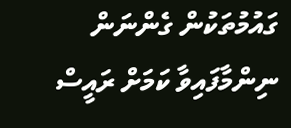ގައުމުތަކުން ގެންނަން ނިންމާފައިވާ ކަމަށް ރައީސް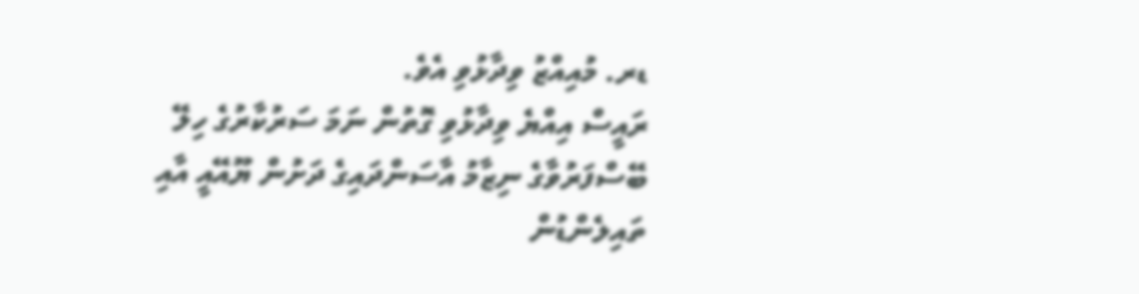ޑރ. މުއިއްޒު ވިދާޅުވި އެވެ.
ރައީސް އިއްޔެ ވިދާޅުވި ގޮތުން ނަމަ ސަރުކާރުގެ ހިލޭ ބޭސްފަރުވާގެ ނިޒާމު އާސަންދައިގެ ދަށުން ޔޫއޭއީ އާއި ތައިލެންޑުން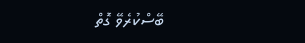ބޭސްކުރެވޭ ގޮތް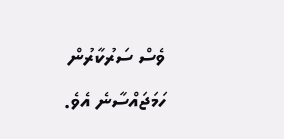ވެސް ސަރުކާރުން ހަމަޖައްސާނެ އެވެ.